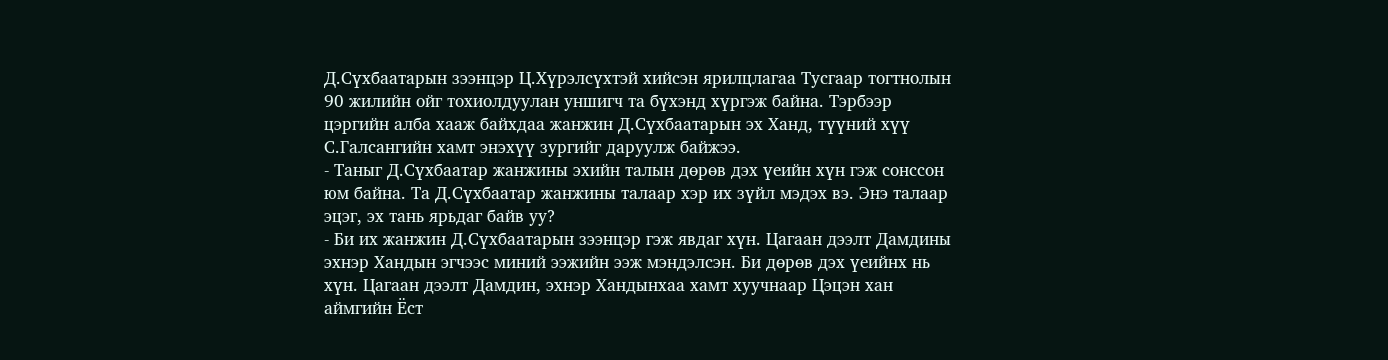Д.Сүхбаатарын зээнцэр Ц.Хүрэлсүхтэй хийсэн ярилцлагаа Тусгаар тогтнолын 90 жилийн ойг тохиолдуулан уншигч та бүхэнд хүргэж байна. Тэрбээр цэргийн алба хааж байхдаа жанжин Д.Сүхбаатарын эх Ханд, түүний хүү С.Галсангийн хамт энэхүү зургийг даруулж байжээ.
- Таныг Д.Сүхбаатар жанжины эхийн талын дөрөв дэх үеийн хүн гэж сонссон юм байна. Та Д.Сүхбаатар жанжины талаар хэр их зүйл мэдэх вэ. Энэ талаар эцэг, эх тань ярьдаг байв уу?
- Би их жанжин Д.Сүхбаатарын зээнцэр гэж явдаг хүн. Цагаан дээлт Дамдины эхнэр Хандын эгчээс миний ээжийн ээж мэндэлсэн. Би дөрөв дэх үеийнх нь хүн. Цагаан дээлт Дамдин, эхнэр Хандынхаа хамт хуучнаар Цэцэн хан аймгийн Ёст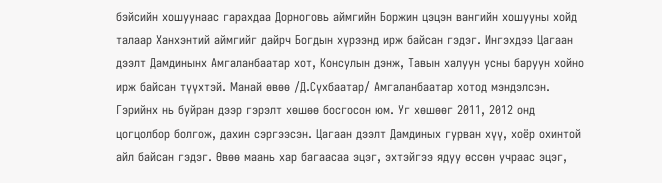бэйсийн хошуунаас гарахдаа Дорноговь аймгийн Боржин цэцэн вангийн хошууны хойд талаар Ханхэнтий аймгийг дайрч Богдын хүрээнд ирж байсан гэдэг. Ингэхдээ Цагаан дээлт Дамдинынх Амгаланбаатар хот, Консулын дэнж, Тавын халуун усны баруун хойно ирж байсан түүхтэй. Манай өвөө /Д.Сүхбаатар/ Амгаланбаатар хотод мэндэлсэн. Гэрийнх нь буйран дээр гэрэлт хөшөө босгосон юм. Уг хөшөөг 2011, 2012 онд цогцолбор болгож, дахин сэргээсэн. Цагаан дээлт Дамдиных гурван хүү, хоёр охинтой айл байсан гэдэг. Өвөө маань хар багаасаа эцэг, эхтэйгээ ядуу өссөн учраас эцэг,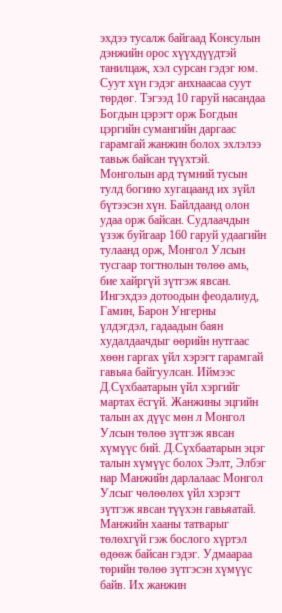эхдээ тусалж байгаад Консулын дэнжийн орос хүүхдүүдтэй танилцаж, хэл сурсан гэдэг юм. Суут хүн гэдэг анхнаасаа суут төрдөг. Тэгээд 10 гаруй насандаа Богдын цэрэгт орж Богдын цэргийн сумангийн даргаас гарамгай жанжин болох эхлэлээ тавьж байсан түүхтэй. Монголын ард түмний тусын тулд богино хугацаанд их зүйл бүтээсэн хүн. Байлдаанд олон удаа орж байсан. Судлаачдын үзэж буйгаар 160 гаруй удаагийн тулаанд орж, Монгол Улсын тусгаар тогтнолын төлөө амь, бие хайргүй зүтгэж явсан. Ингэхдээ дотоодын феодалиуд, Гамин, Барон Унгерны үлдэгдэл, гадаадын баян худалдаачдыг өөрийн нутгаас хөөн гаргах үйл хэрэгт гарамгай гавьяа байгуулсан. Иймээс Д.Сүхбаатарын үйл хэргийг мартах ёсгүй. Жанжины эцгийн талын ах дүүс мөн л Монгол Улсын төлөө зүтгэж явсан хүмүүс бий. Д.Сүхбаатарын эцэг талын хүмүүс болох Ээлт, Элбэг нар Манжийн дарлалаас Монгол Улсыг чөлөөлөх үйл хэрэгт зүтгэж явсан түүхэн гавьяатай. Манжийн хааны татварыг төлөхгүй гэж бослого хүртэл өдөөж байсан гэдэг. Удмаараа төрийн төлөө зүтгэсэн хүмүүс байв. Их жанжин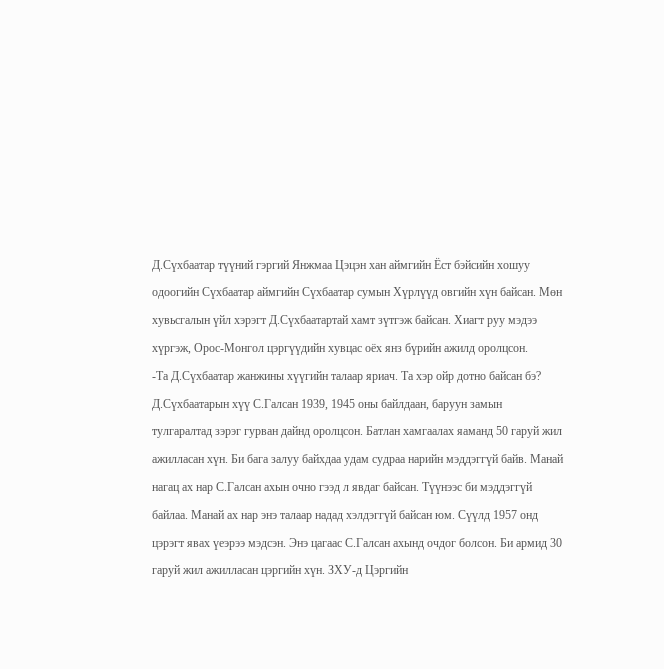Д.Сүхбаатар түүний гэргий Янжмаа Цэцэн хан аймгийн Ёст бэйсийн хошуу одоогийн Сүхбаатар аймгийн Сүхбаатар сумын Хүрлүүд овгийн хүн байсан. Мөн хувьсгалын үйл хэрэгт Д.Сүхбаатартай хамт зүтгэж байсан. Хиагт руу мэдээ хүргэж, Орос-Монгол цэргүүдийн хувцас оёх янз бүрийн ажилд оролцсон.
-Та Д.Сүхбаатар жанжины хүүгийн талаар яриач. Та хэр ойр дотно байсан бэ?
Д.Сүхбаатарын хүү С.Галсан 1939, 1945 оны байлдаан, баруун замын тулгаралтад зэрэг гурван дайнд оролцсон. Батлан хамгаалах яаманд 50 гаруй жил ажилласан хүн. Би бага залуу байхдаа удам судраа нарийн мэддэггүй байв. Манай нагац ах нар С.Галсан ахын очно гээд л явдаг байсан. Түүнээс би мэддэггүй байлаа. Манай ах нар энэ талаар надад хэлдэггүй байсан юм. Сүүлд 1957 онд цэрэгт явах үеэрээ мэдсэн. Энэ цагаас С.Галсан ахынд очдог болсон. Би армид 30 гаруй жил ажилласан цэргийн хүн. ЗХУ-д Цэргийн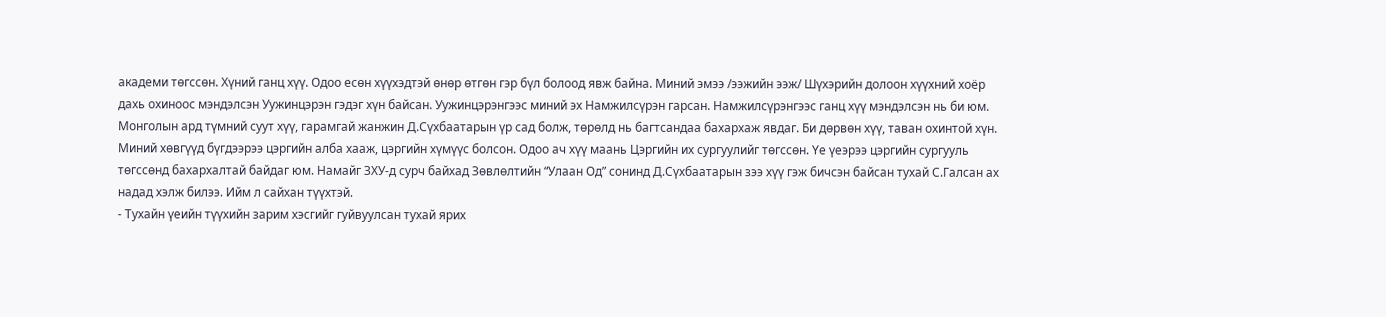академи төгссөн. Хүний ганц хүү. Одоо есөн хүүхэдтэй өнөр өтгөн гэр бүл болоод явж байна. Миний эмээ /ээжийн ээж/ Шүхэрийн долоон хүүхний хоёр дахь охиноос мэндэлсэн Уужинцэрэн гэдэг хүн байсан. Уужинцэрэнгээс миний эх Намжилсүрэн гарсан. Намжилсүрэнгээс ганц хүү мэндэлсэн нь би юм. Монголын ард түмний суут хүү, гарамгай жанжин Д.Сүхбаатарын үр сад болж, төрөлд нь багтсандаа бахархаж явдаг. Би дөрвөн хүү, таван охинтой хүн. Миний хөвгүүд бүгдээрээ цэргийн алба хааж, цэргийн хүмүүс болсон. Одоо ач хүү маань Цэргийн их сургуулийг төгссөн. Үе үеэрээ цэргийн сургууль төгссөнд бахархалтай байдаг юм. Намайг ЗХУ-д сурч байхад Зөвлөлтийн “Улаан Од” сонинд Д.Сүхбаатарын зээ хүү гэж бичсэн байсан тухай С.Галсан ах надад хэлж билээ. Ийм л сайхан түүхтэй.
- Тухайн үеийн түүхийн зарим хэсгийг гуйвуулсан тухай ярих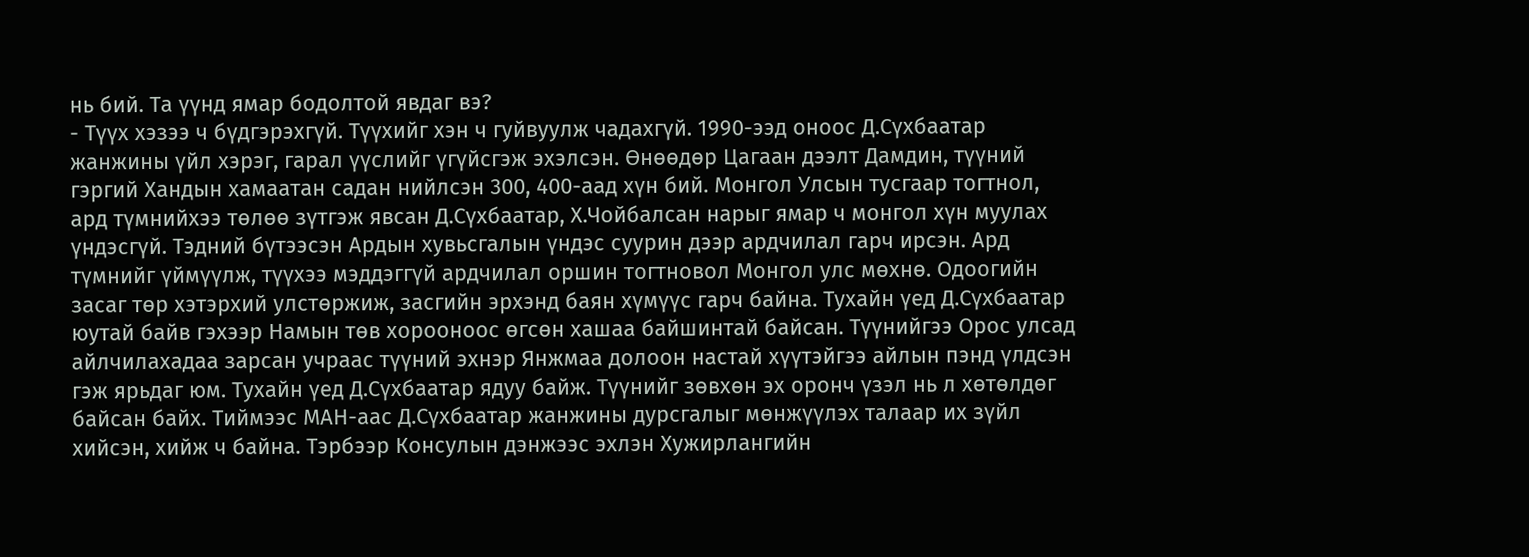нь бий. Та үүнд ямар бодолтой явдаг вэ?
- Түүх хэзээ ч бүдгэрэхгүй. Түүхийг хэн ч гуйвуулж чадахгүй. 1990-ээд оноос Д.Сүхбаатар жанжины үйл хэрэг, гарал үүслийг үгүйсгэж эхэлсэн. Өнөөдөр Цагаан дээлт Дамдин, түүний гэргий Хандын хамаатан садан нийлсэн 300, 400-аад хүн бий. Монгол Улсын тусгаар тогтнол, ард түмнийхээ төлөө зүтгэж явсан Д.Сүхбаатар, Х.Чойбалсан нарыг ямар ч монгол хүн муулах үндэсгүй. Тэдний бүтээсэн Ардын хувьсгалын үндэс суурин дээр ардчилал гарч ирсэн. Ард түмнийг үймүүлж, түүхээ мэддэггүй ардчилал оршин тогтновол Монгол улс мөхнө. Одоогийн засаг төр хэтэрхий улстөржиж, засгийн эрхэнд баян хүмүүс гарч байна. Тухайн үед Д.Сүхбаатар юутай байв гэхээр Намын төв хорооноос өгсөн хашаа байшинтай байсан. Түүнийгээ Орос улсад айлчилахадаа зарсан учраас түүний эхнэр Янжмаа долоон настай хүүтэйгээ айлын пэнд үлдсэн гэж ярьдаг юм. Тухайн үед Д.Сүхбаатар ядуу байж. Түүнийг зөвхөн эх оронч үзэл нь л хөтөлдөг байсан байх. Тиймээс МАН-аас Д.Сүхбаатар жанжины дурсгалыг мөнжүүлэх талаар их зүйл хийсэн, хийж ч байна. Тэрбээр Консулын дэнжээс эхлэн Хужирлангийн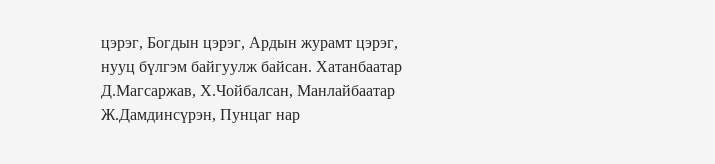цэрэг, Богдын цэрэг, Ардын журамт цэрэг, нууц бүлгэм байгуулж байсан. Хатанбаатар Д.Магсаржав, Х.Чойбалсан, Манлайбаатар Ж.Дамдинсүрэн, Пунцаг нар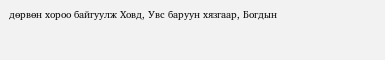дөрвөн хороо байгуулж Ховд, Увс баруун хязгаар, Богдын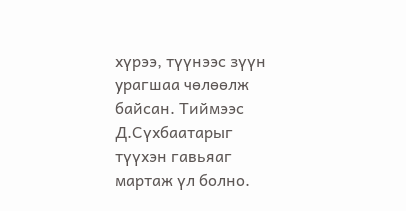хүрээ, түүнээс зүүн урагшаа чөлөөлж байсан. Тиймээс Д.Сүхбаатарыг түүхэн гавьяаг мартаж үл болно.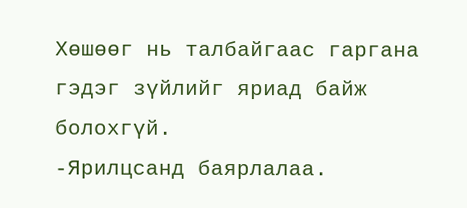Хөшөөг нь талбайгаас гаргана гэдэг зүйлийг яриад байж болохгүй.
-Ярилцсанд баярлалаа.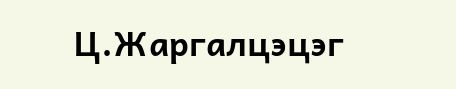Ц.Жаргалцэцэг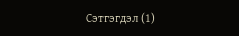Сэтгэгдэл (1)